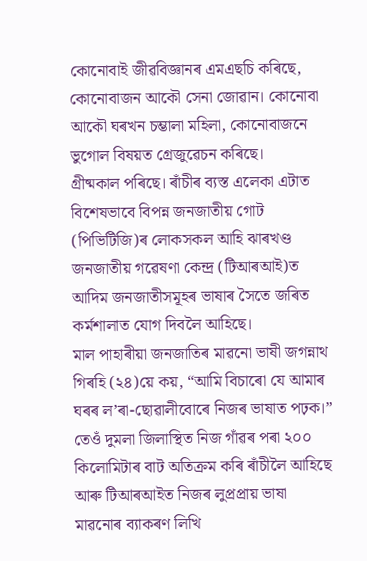কোনোবাই জীৱবিজ্ঞানৰ এমএছচি কৰিছে, কোনোবাজন আকৌ সেনা জোৱান। কোনোবা আকৌ ঘৰখন চম্ভালা মহিলা, কোনোবাজনে ভুগোল বিষয়ত গ্ৰেজুৱেচন কৰিছে।
গ্ৰীষ্মকাল পৰিছে। ৰাঁচীৰ ব্যস্ত এলেকা এটাত বিশেষভাবে বিপন্ন জনজাতীয় গোট (পিভিটিজি)ৰ লোকসকল আহি ঝাৰখণ্ড জনজাতীয় গৱেষণা কেন্দ্ৰ (টিআৰআই)ত আদিম জনজাতীসমূহৰ ভাষাৰ সৈতে জৰিত কৰ্মশালাত যোগ দিবলৈ আহিছে।
মাল পাহাৰীয়া জনজাতিৰ মাৱনো ভাষী জগন্নাথ গিৰহি (২৪)য়ে কয়, “আমি বিচাৰো যে আমাৰ ঘৰৰ ল’ৰা-ছোৱালীবোৰে নিজৰ ভাষাত পঢ়ক।” তেওঁ দুমলা জিলাস্থিত নিজ গাঁৱৰ পৰা ২০০ কিলোমিটাৰ বাট অতিক্ৰম কৰি ৰাঁচীলৈ আহিছে আৰু টিআৰআইত নিজৰ লুপ্ৰপ্ৰায় ভাষা মাৱনোৰ ব্যাকৰণ লিখি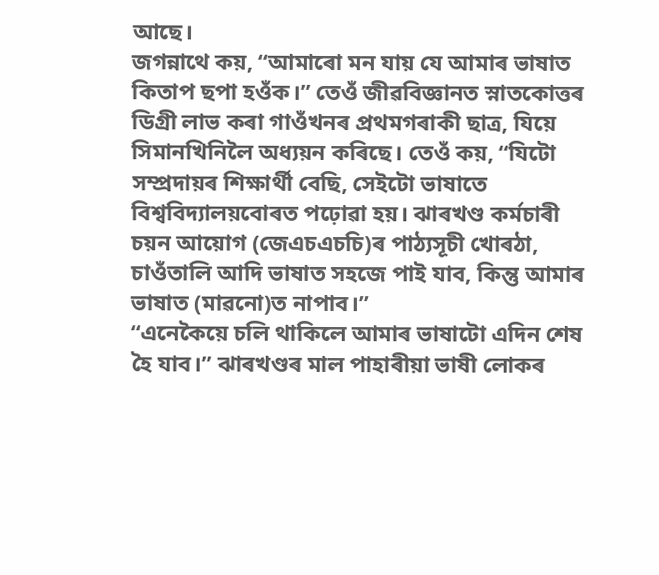আছে।
জগন্নাথে কয়, “আমাৰো মন যায় যে আমাৰ ভাষাত কিতাপ ছপা হওঁক।” তেওঁ জীৱবিজ্ঞানত স্নাতকোত্তৰ ডিগ্ৰী লাভ কৰা গাওঁখনৰ প্ৰথমগৰাকী ছাত্ৰ, যিয়ে সিমানখিনিলৈ অধ্যয়ন কৰিছে। তেওঁ কয়, “যিটো সম্প্ৰদায়ৰ শিক্ষাৰ্থী বেছি, সেইটো ভাষাতে বিশ্ববিদ্যালয়বোৰত পঢ়োৱা হয়। ঝাৰখণ্ড কৰ্মচাৰী চয়ন আয়োগ (জেএচএচচি)ৰ পাঠ্যসূচী খোৰঠা, চাওঁতালি আদি ভাষাত সহজে পাই যাব, কিন্তু আমাৰ ভাষাত (মাৱনো)ত নাপাব।”
“এনেকৈয়ে চলি থাকিলে আমাৰ ভাষাটো এদিন শেষ হৈ যাব।” ঝাৰখণ্ডৰ মাল পাহাৰীয়া ভাষী লোকৰ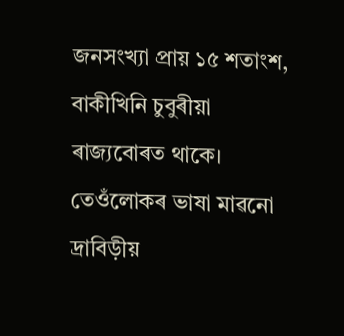জনসংখ্যা প্ৰায় ১৫ শতাংশ, বাকীখিনি চুবুৰীয়া ৰাজ্যবোৰত থাকে।
তেওঁলোকৰ ভাষা মাৱনো দ্ৰাবিড়ীয়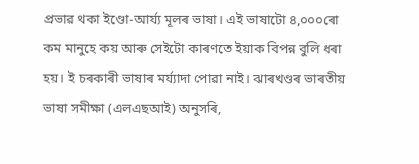প্ৰভাৱ থকা ইণ্ডো-আৰ্য্য মূলৰ ভাষা। এই ভাষাটো ৪,০০০ৰো কম মানুহে কয় আৰু সেইটো কাৰণতে ইয়াক বিপন্ন বুলি ধৰা হয়। ই চৰকাৰী ভাষাৰ মৰ্য্যাদা পোৱা নাই। ঝাৰখণ্ডৰ ভাৰতীয় ভাষা সমীক্ষা (এলএছআই) অনুসৰি,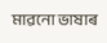মাৱনো ভাষাৰ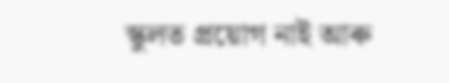স্কুলত প্ৰয়োগ নাই আৰু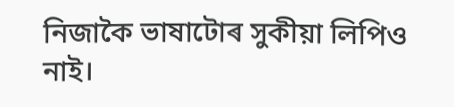নিজাকৈ ভাষাটোৰ সুকীয়া লিপিও নাই।